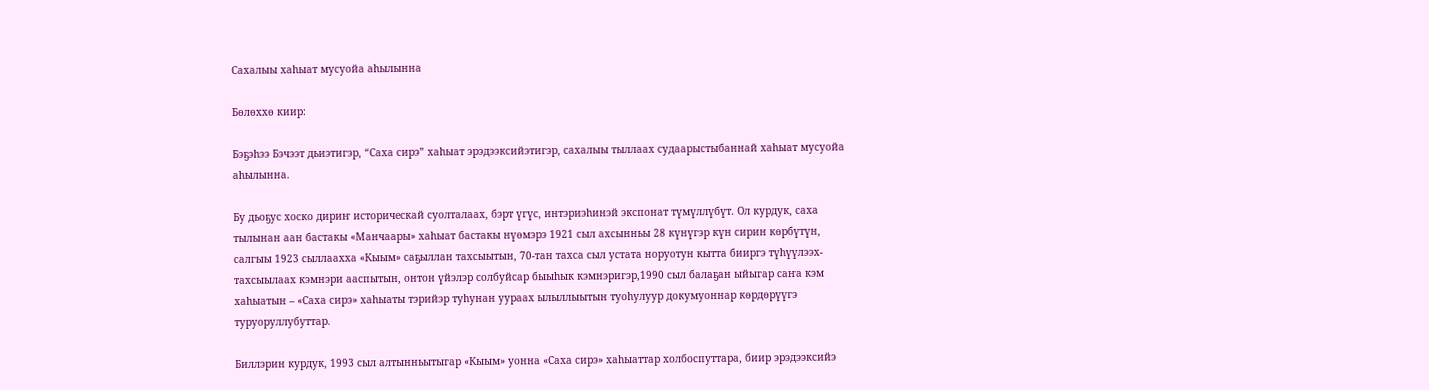Сахалыы хаһыат мусуойа аһылынна

Бөлөххө киир:

Бэҕэһээ Бэчээт дьиэтигэр, “Саха сирэ” хаһыат эрэдээксийэтигэр, сахалыы тыллаах судаарыстыбаннай хаһыат мусуойа аһылынна.

Бу дьоҕус хоско дириҥ историческай суолталаах, бэрт үгүс, интэриэһинэй экспонат түмүллүбүт. Ол курдук, саха тылынан аан бастакы «Манчаары» хаһыат бастакы нүөмэрэ 1921 сыл ахсынньы 28 күнүгэр күн сирин көрбүтүн, салгыы 1923 сыллаахха «Кыым» саҕыллан тахсыытын, 70-тан тахса сыл устата норуотун кытта бииргэ түһүүлээх-тахсыылаах кэмнэри ааспытын, онтон үйэлэр солбуйсар быыһык кэмнэригэр,1990 сыл балаҕан ыйыгар саҥа кэм хаһыатын – «Саха сирэ» хаһыаты тэрийэр туһунан уураах ылыллыытын туоһулуур докумуоннар көрдөрүүгэ туруоруллубуттар.

Биллэрин курдук, 1993 сыл алтынньытыгар «Кыым» уонна «Саха сирэ» хаһыаттар холбоспуттара, биир эрэдээксийэ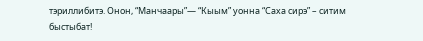тэриллибитэ. Онон, “Манчаары”— “Кыым” уонна “Саха сирэ” – ситим быстыбат!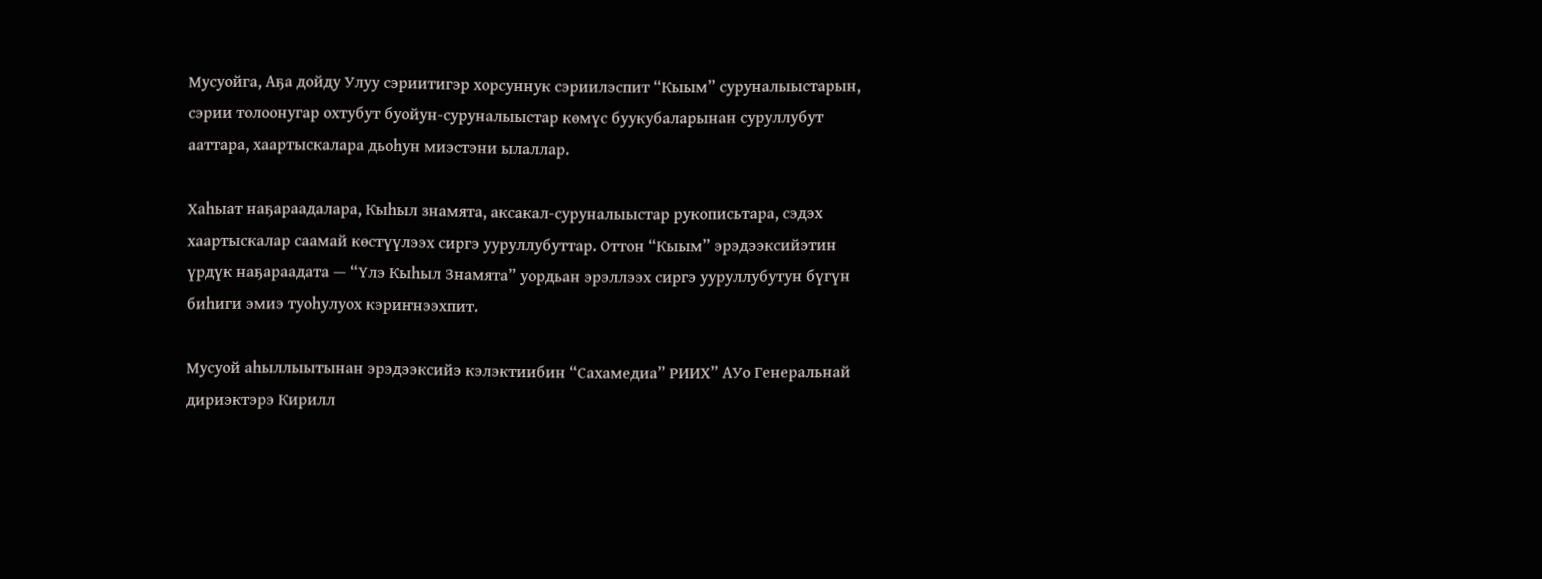Мусуойга, Аҕа дойду Улуу сэриитигэр хорсуннук сэриилэспит “Кыым” суруналыыстарын, сэрии толоонугар охтубут буойун-суруналыыстар көмүс буукубаларынан суруллубут ааттара, хаартыскалара дьоһун миэстэни ылаллар.

Хаһыат наҕараадалара, Кыһыл знамята, аксакал-суруналыыстар рукописьтара, сэдэх хаартыскалар саамай көстүүлээх сиргэ ууруллубуттар. Оттон “Кыым” эрэдээксийэтин үрдүк наҕараадата — “Үлэ Кыһыл Знамята” уордьан эрэллээх сиргэ ууруллубутун бүгүн биһиги эмиэ туоһулуох кэриҥнээхпит.

Мусуой аһыллыытынан эрэдээксийэ кэлэктиибин “Сахамедиа” РИИХ” АУо Генеральнай дириэктэрэ Кирилл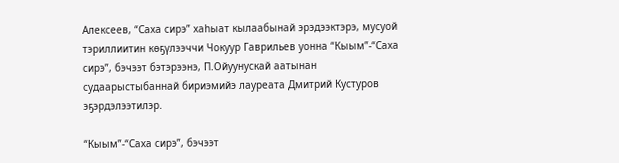Алексеев, “Саха сирэ” хаһыат кылаабынай эрэдээктэрэ, мусуой тэриллиитин көҕүлээччи Чокуур Гаврильев уонна “Кыым”-“Саха сирэ”, бэчээт бэтэрээнэ, П.Ойуунускай аатынан судаарыстыбаннай бириэмийэ лауреата Дмитрий Кустуров эҕэрдэлээтилэр.

“Кыым”-“Саха сирэ”, бэчээт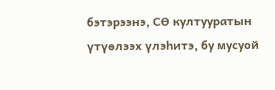бэтэрээнэ, СӨ култууратын үтүөлээх үлэһитэ, бу мусуой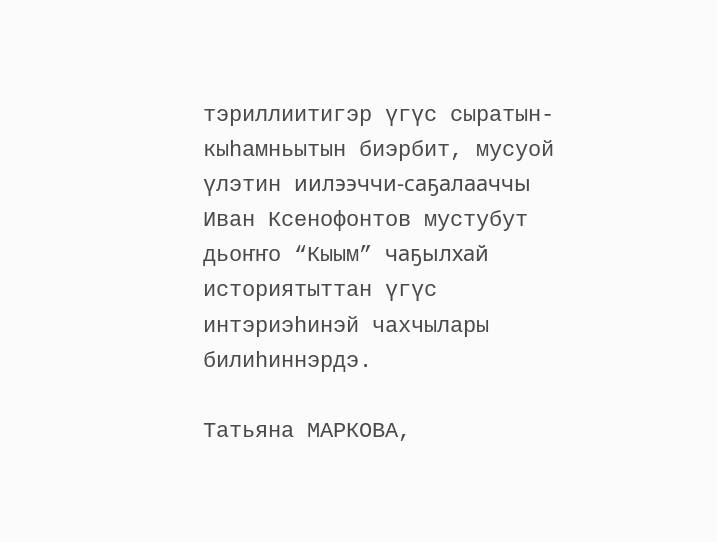тэриллиитигэр үгүс сыратын-кыһамньытын биэрбит, мусуой үлэтин иилээччи-саҕалааччы Иван Ксенофонтов мустубут дьоҥҥо “Кыым” чаҕылхай историятыттан үгүс интэриэһинэй чахчылары билиһиннэрдэ.

Татьяна МАРКОВА,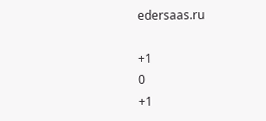edersaas.ru

+1
0
+1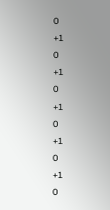0
+1
0
+1
0
+1
0
+1
0
+1
0